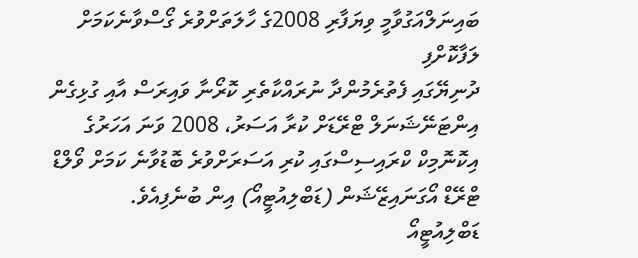ބައިނަލްއަގުވާމީ ވިޔަފާރި 2008ގެ ހާލަތަށްވުރެ ގޯސްވާނެކަމަށް ލަފާކޮށްފި
ދުނިޔޭގައި ފެތުރެމުންދާ ނުރައްކާތެރި ކޮރޯނާ ވައިރަސް އާއި ގުޅިގެން އިންޓަނޭޝަނަލް ޓްރޭޑަށް ކުރާ އަސަރު، 2008 ވަނަ އަހަރުގެ އިކޮނޮމިކް ކްރައިސިސްގައި ކުރި އަސަރަށްވުރެ ބޮޑުވާނެ ކަމަށް ވޯލްޑް ޓްރޭޑް އޯގަނައިޒޭޝަން (ޑަބްލިއުޓީއޯ) އިން ބުނެފިއެވެ.
ޑަބްލިއުޓީއޯ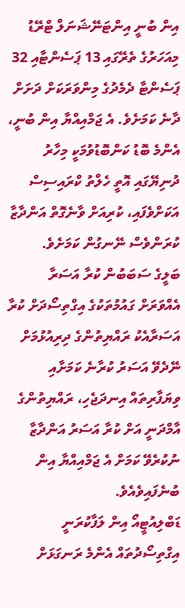އިން ބުނީ އިންޓަނޭޝަނަލް ޓްރޭޑު މިއަހަރުގެ ތެރޭގައި 13 ޕަސެންޓާއި 32 ޕަސެންޓާ ދެމެދުގެ މިންވަރަކަށް ދަށަށް ދާނެ ކަމަށެވެ. އެ ޖަމްއިއްޔާ އިން ބުނީ، އެންމެ ބޮޑު ކަންބޮޑުވުމަކީ މިހާރު ދުނިޔޭގައި އޮތީ ހެލްތު ކްރައިސިސް އަކަށްވެފައި، ކުރިއަށް ވާނެގޮތް އަންދާޒާ ކުރަންވެސް ނޭނގުން ކަމަށެވެ.
ބަލީގެ ސަބަބުން ކުރާ އަސަރާ އެއްވަރަށް ގައުމުތަކުގެ އިގްތިސޯދަށް ކުރާ އަސަރާއެކު ރައްޔިތުންގެ ދިރިއުޅުމަށް ނޭދެވޭ އަސަރު ކުރާނެ ކަމަށާއި ވިޔަފާރިތައް އިނދަޖެހި، ރައްޔިތުންގެ އާމްދަނީ އަށް ކުރާ އަސަރު އަންދާޒާ ނުކުރެވޭ ކަމަށް އެ ޖަމްއިއްޔާ އިން ބުނެފައިވެއެވެ.
ޑަބްލިއުޓީއޯ އިން ލަފާކުރަނީ އިގްތިސޯދުތައް އެންމެ ރަނގަޅަށް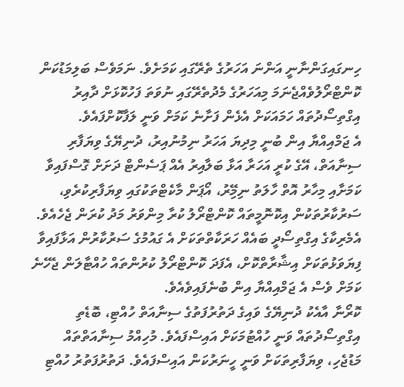ހިނގައިގަންނާނީ އަންނަ އަހަރުގެ ތެރޭގައި ކަމަށެވެ. ނަމަވެސް ބަލިމަޑުކަން ކޮންޓްރޯލުވެއްޖެނަމަ މިއަހަރުގެ މެދުތެރޭގައި ނުވަތަ ފަހުކޮޅަށް ދާއިރު އިގްތިސޯދުތައް ހަމައަކަށް އެޅެން ފަށާނެ ކަމަށް ވަނީ ލަފާކޮށްފައެވެ.
އެ ޖަމްއިއްޔާ އިން ބުނީ މިދިޔަ އަހަރު ނިމުނުއިރު، ދުނިޔޭގެ ވިޔަފާރި ސިނާއަތް، އޭގެ ކުރީ އަހަރާ އަޅާ ބަލާއިރު އެއް ޕަސެންޓް ދަށަށް ގޮސްފައިވާ ކަމަށާއި މިހާރު އޮތް ހާލަތު ނިމޭިރު، އޯޕަން މާކެޓްތަކުގައި ވިޔަފާރިކުރެވި، ސަރުކާރުތަކުން އިކޮނޮމީތައް ކޮންޓްރޯލު ކުރާ މިންވަރު މަދު ކުރަން ޖެހެއެވެ. އެމެރިކާގެ އިގްތިސޯދީ ބައެއް ހަރަކާތްތަކަށް އެ ގައުމުގެ ސަރުކާރުން އަޅާފައިވާ ފިޔަވަޅުތަކަށް އިޝާރާތްކޮށް، އެފަދަ ކޮންޓްރޯލު ކުރުންތައް ހުއްޓާލަން ޖެހޭނެ ކަމަށް ވެސް އެ ޖަމްއިއްޔާ އިން ބުނެފައިވެއެވެ.
ކޮރޯނާ އާއެކު ދުނިޔޭގެ ވައިގެ ދަތުރުފަތުގެ ސިނާއަތް ހުއްޓި، ބޮޑެތި އިގްތިސޯދުތައް ވަނީ ހުއްޓުމަކަށް އައިސްފައެވެ. މުހިއްމު ސިނާއަތްތައް މަޑުޖެހި، ވިޔަފާރިތަކަށް ވަނީ ހީނަރުކަން އައިސްފައެވެ. ދަތުރުފަތުރު ހުއްޓި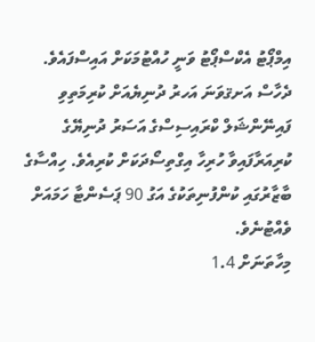އިމްޕޯޓު އެކްސްޕޯޓު ވަނީ ހުއްޓުމަކަށް އައިސްފައެވެ.
ދެހާސް އަށޤވަނަ އަހރު ދުނިޔެއަށް ކުރިމަތިވި ފައިނޭންޝަލް ކްރައިސިސްގެ އަސަރު ދުނިޔޭގެ ކުރިއަރާފައިވާ ހުރިހާ އިގްތިސޯދަކަށް ކުރިއެވެ. ހިއްސާގެ ބާޒާރުގައި ކުންފުނިތަކުގެ އަގު 90 ޕަސެންޓާ ހަމައަށް ވެއްޓުނެވެ.
މިހާތަނަށް 1.4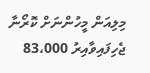މިލިއަން މީހުންނަށް ކޮރޯނާ ޖެހިފައިވާއިރު 83،000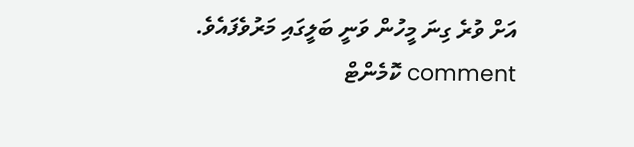އަށް ވުރެ ގިނަ މީހުން ވަނީ ބަލީގައި މަރުވެފައެވެ.
comment ކޮމެންޓް